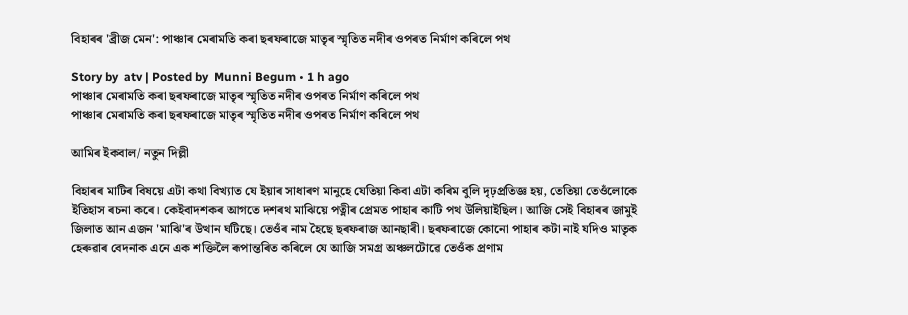বিহাৰৰ 'ব্ৰীজ মেন': পাঞ্চাৰ মেৰামতি কৰা ছৰফৰাজে মাতৃৰ স্মৃতিত নদীৰ ওপৰত নিৰ্মাণ কৰিলে পথ

Story by  atv | Posted by  Munni Begum • 1 h ago
পাঞ্চাৰ মেৰামতি কৰা ছৰফৰাজে মাতৃৰ স্মৃতিত নদীৰ ওপৰত নিৰ্মাণ কৰিলে পথ
পাঞ্চাৰ মেৰামতি কৰা ছৰফৰাজে মাতৃৰ স্মৃতিত নদীৰ ওপৰত নিৰ্মাণ কৰিলে পথ

আমিৰ ইকবাল/ নতুন দিল্লী

বিহাৰৰ মাটিৰ বিষয়ে এটা কথা বিখ্যাত যে ইয়াৰ সাধাৰণ মানুহে যেতিয়া কিবা এটা কৰিম বুলি দৃঢ়প্ৰতিজ্ঞ হয়, তেতিয়া তেওঁলোকে ইতিহাস ৰচনা কৰে। কেইবাদশকৰ আগতে দশৰথ মাঝিয়ে পত্নীৰ প্ৰেমত পাহাৰ কাটি পথ উলিয়াইছিল। আজি সেই বিহাৰৰ জামুই জিলাত আন এজন 'মাঝি'ৰ উত্থান ঘটিছে। তেওঁৰ নাম হৈছে ছৰফৰাজ আনছাৰী। ছৰফৰাজে কোনো পাহাৰ কটা নাই যদিও মাতৃক হেৰুৱাৰ বেদনাক এনে এক শক্তিলৈ ৰূপান্তৰিত কৰিলে যে আজি সমগ্ৰ অঞ্চলটোৱে তেওঁক প্ৰণাম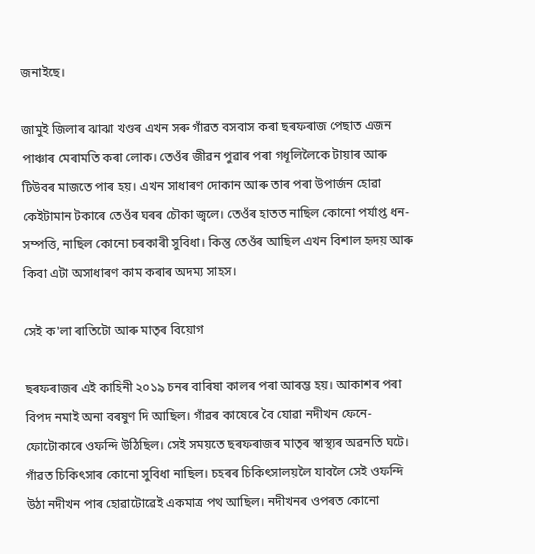জনাইছে।

জামুই জিলাৰ ঝাঝা খণ্ডৰ এখন সৰু গাঁৱত বসবাস কৰা ছৰফৰাজ পেছাত এজন পাঞ্চাৰ মেৰামতি কৰা লোক। তেওঁৰ জীৱন পুৱাৰ পৰা গধূলিলৈকে টায়াৰ আৰু টিউবৰ মাজতে পাৰ হয়। এখন সাধাৰণ দোকান আৰু তাৰ পৰা উপাৰ্জন হোৱা কেইটামান টকাৰে তেওঁৰ ঘৰৰ চৌকা জ্বলে। তেওঁৰ হাতত নাছিল কোনো পৰ্যাপ্ত ধন-সম্পত্তি, নাছিল কোনো চৰকাৰী সুবিধা। কিন্তু তেওঁৰ আছিল এখন বিশাল হৃদয় আৰু কিবা এটা অসাধাৰণ কাম কৰাৰ অদম্য সাহস।

সেই ক'লা ৰাতিটো আৰু মাতৃৰ বিয়োগ

ছৰফৰাজৰ এই কাহিনী ২০১৯ চনৰ বাৰিষা কালৰ পৰা আৰম্ভ হয়। আকাশৰ পৰা বিপদ নমাই অনা বৰষুণ দি আছিল। গাঁৱৰ কাষেৰে বৈ যোৱা নদীখন ফেনে-ফোটোকাৰে ওফন্দি উঠিছিল। সেই সময়তে ছৰফৰাজৰ মাতৃৰ স্বাস্থ্যৰ অৱনতি ঘটে। গাঁৱত চিকিৎসাৰ কোনো সুবিধা নাছিল। চহৰৰ চিকিৎসালয়লৈ যাবলৈ সেই ওফন্দি উঠা নদীখন পাৰ হোৱাটোৱেই একমাত্ৰ পথ আছিল। নদীখনৰ ওপৰত কোনো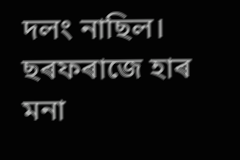দলং নাছিল। ছৰফৰাজে হাৰ মনা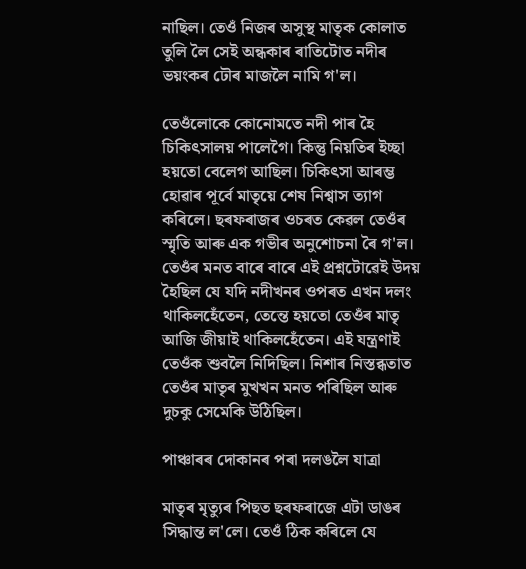নাছিল। তেওঁ নিজৰ অসুস্থ মাতৃক কোলাত তুলি লৈ সেই অন্ধকাৰ ৰাতিটোত নদীৰ ভয়ংকৰ ঢৌৰ মাজলৈ নামি গ'ল।

তেওঁলোকে কোনোমতে নদী পাৰ হৈ চিকিৎসালয় পালেগৈ। কিন্তু নিয়তিৰ ইচ্ছা হয়তো বেলেগ আছিল। চিকিৎসা আৰম্ভ হোৱাৰ পূৰ্বে মাতৃয়ে শেষ নিশ্বাস ত্যাগ কৰিলে। ছৰফৰাজৰ ওচৰত কেৱল তেওঁৰ স্মৃতি আৰু এক গভীৰ অনুশোচনা ৰৈ গ'ল। তেওঁৰ মনত বাৰে বাৰে এই প্ৰশ্নটোৱেই উদয় হৈছিল যে যদি নদীখনৰ ওপৰত এখন দলং থাকিলহেঁতেন, তেন্তে হয়তো তেওঁৰ মাতৃ আজি জীয়াই থাকিলহেঁতেন। এই যন্ত্ৰণাই তেওঁক শুবলৈ নিদিছিল। নিশাৰ নিস্তব্ধতাত তেওঁৰ মাতৃৰ মুখখন মনত পৰিছিল আৰু দুচকু সেমেকি উঠিছিল।

পাঞ্চাৰৰ দোকানৰ পৰা দলঙলৈ যাত্ৰা

মাতৃৰ মৃত্যুৰ পিছত ছৰফৰাজে এটা ডাঙৰ সিদ্ধান্ত ল'লে। তেওঁ ঠিক কৰিলে যে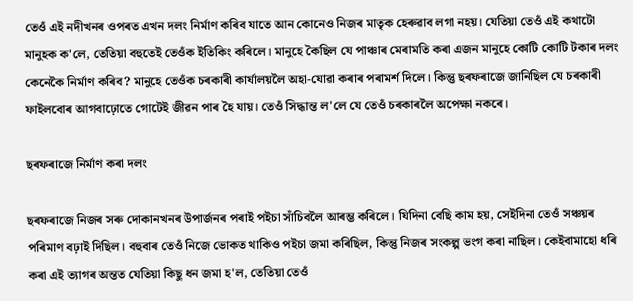তেওঁ এই নদীখনৰ ওপৰত এখন দলং নিৰ্মাণ কৰিব যাতে আন কোনেও নিজৰ মাতৃক হেৰুৱাব লগা নহয়। যেতিয়া তেওঁ এই কথাটো মানুহক ক'লে, তেতিয়া বহুতেই তেওঁক ইতিকিং কৰিলে। মানুহে কৈছিল যে পাঞ্চাৰ মেৰামতি কৰা এজন মানুহে কোটি কোটি টকাৰ দলং কেনেকৈ নিৰ্মাণ কৰিব? মানুহে তেওঁক চৰকাৰী কাৰ্যালয়লৈ অহা-যোৱা কৰাৰ পৰামৰ্শ দিলে। কিন্তু ছৰফৰাজে জানিছিল যে চৰকাৰী ফাইলবোৰ আগবাঢ়োতে গোটেই জীৱন পাৰ হৈ যায়। তেওঁ সিদ্ধান্ত ল'লে যে তেওঁ চৰকাৰলৈ অপেক্ষা নকৰে।

ছৰফৰাজে নিৰ্মাণ কৰা দলং

ছৰফৰাজে নিজৰ সৰু দোকানখনৰ উপাৰ্জনৰ পৰাই পইচা সাঁচিবলৈ আৰম্ভ কৰিলে। যিদিনা বেছি কাম হয়, সেইদিনা তেওঁ সঞ্চয়ৰ পৰিমাণ বঢ়াই দিছিল। বহুবাৰ তেওঁ নিজে ভোকত থাকিও পইচা জমা কৰিছিল, কিন্তু নিজৰ সংকল্প ভংগ কৰা নাছিল। কেইবামাহো ধৰি কৰা এই ত্যাগৰ অন্তত যেতিয়া কিছু ধন জমা হ'ল, তেতিয়া তেওঁ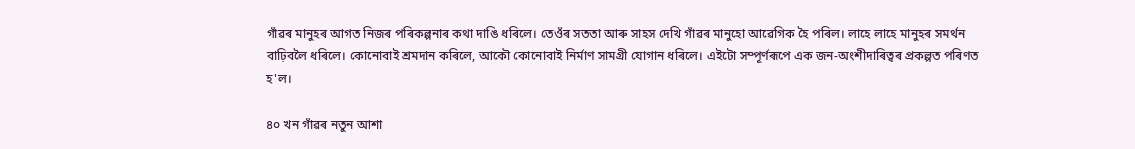গাঁৱৰ মানুহৰ আগত নিজৰ পৰিকল্পনাৰ কথা দাঙি ধৰিলে। তেওঁৰ সততা আৰু সাহস দেখি গাঁৱৰ মানুহো আৱেগিক হৈ পৰিল। লাহে লাহে মানুহৰ সমৰ্থন বাঢ়িবলৈ ধৰিলে। কোনোবাই শ্ৰমদান কৰিলে, আকৌ কোনোবাই নিৰ্মাণ সামগ্ৰী যোগান ধৰিলে। এইটো সম্পূৰ্ণৰূপে এক জন-অংশীদাৰিত্বৰ প্ৰকল্পত পৰিণত হ'ল।

৪০ খন গাঁৱৰ নতুন আশা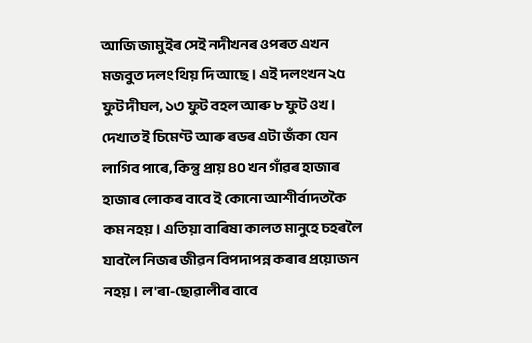আজি জামুইৰ সেই নদীখনৰ ওপৰত এখন মজবুত দলং থিয় দি আছে। এই দলংখন ২৫ ফুট দীঘল, ১৩ ফুট বহল আৰু ৮ ফুট ওখ। দেখাত ই চিমেণ্ট আৰু ৰডৰ এটা জঁকা যেন লাগিব পাৰে, কিন্তু প্ৰায় ৪০ খন গাঁৱৰ হাজাৰ হাজাৰ লোকৰ বাবে ই কোনো আশীৰ্বাদতকৈ কম নহয়। এতিয়া বাৰিষা কালত মানুহে চহৰলৈ যাবলৈ নিজৰ জীৱন বিপদাপন্ন কৰাৰ প্ৰয়োজন নহয়। ল'ৰা-ছোৱালীৰ বাবে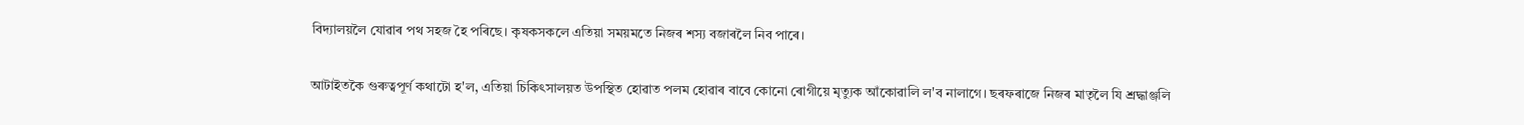বিদ্যালয়লৈ যোৱাৰ পথ সহজ হৈ পৰিছে। কৃষকসকলে এতিয়া সময়মতে নিজৰ শস্য বজাৰলৈ নিব পাৰে।

আটাইতকৈ গুৰুত্বপূৰ্ণ কথাটো হ'ল, এতিয়া চিকিৎসালয়ত উপস্থিত হোৱাত পলম হোৱাৰ বাবে কোনো ৰোগীয়ে মৃত্যুক আঁকোৱালি ল'ব নালাগে। ছৰফৰাজে নিজৰ মাতৃলৈ যি শ্ৰদ্ধাঞ্জলি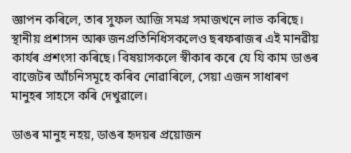জ্ঞাপন কৰিলে, তাৰ সুফল আজি সমগ্ৰ সমাজখনে লাভ কৰিছে। স্থানীয় প্ৰশাসন আৰু জনপ্ৰতিনিধিসকলেও ছৰফৰাজৰ এই মানৱীয় কাৰ্যৰ প্ৰশংসা কৰিছে। বিষয়াসকলে স্বীকাৰ কৰে যে যি কাম ডাঙৰ বাজেটৰ আঁচনিসমূহে কৰিব নোৱাৰিলে, সেয়া এজন সাধাৰণ মানুহৰ সাহসে কৰি দেখুৱালে।

ডাঙৰ মানুহ নহয়, ডাঙৰ হৃদয়ৰ প্ৰয়োজন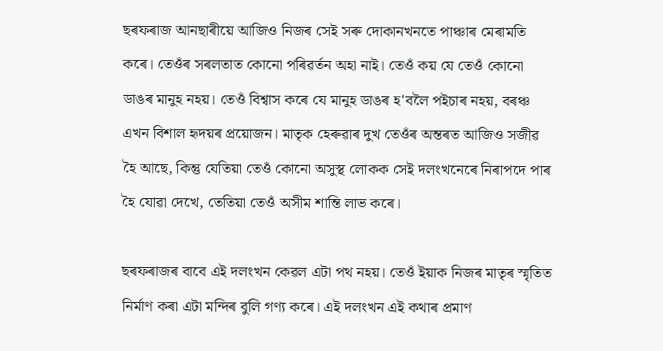ছৰফৰাজ আনছাৰীয়ে আজিও নিজৰ সেই সৰু দোকানখনতে পাঞ্চাৰ মেৰামতি কৰে। তেওঁৰ সৰলতাত কোনো পৰিৱৰ্তন অহা নাই। তেওঁ কয় যে তেওঁ কোনো ডাঙৰ মানুহ নহয়। তেওঁ বিশ্বাস কৰে যে মানুহ ডাঙৰ হ'বলৈ পইচাৰ নহয়, বৰঞ্চ এখন বিশাল হৃদয়ৰ প্ৰয়োজন। মাতৃক হেৰুৱাৰ দুখ তেওঁৰ অন্তৰত আজিও সজীৱ হৈ আছে, কিন্তু যেতিয়া তেওঁ কোনো অসুস্থ লোকক সেই দলংখনেৰে নিৰাপদে পাৰ হৈ যোৱা দেখে, তেতিয়া তেওঁ অসীম শান্তি লাভ কৰে।

ছৰফৰাজৰ বাবে এই দলংখন কেৱল এটা পথ নহয়। তেওঁ ইয়াক নিজৰ মাতৃৰ স্মৃতিত নিৰ্মাণ কৰা এটা মন্দিৰ বুলি গণ্য কৰে। এই দলংখন এই কথাৰ প্ৰমাণ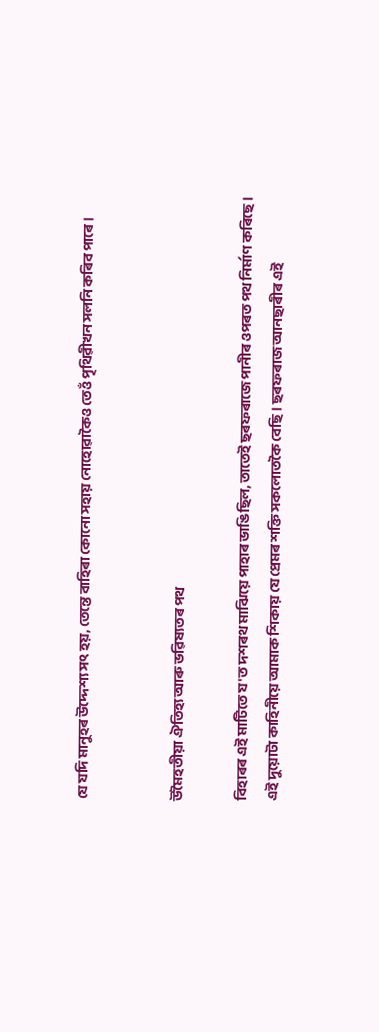যে যদি মানুহৰ উদ্দেশ্য সৎ হয়, তেন্তে বাহিৰা কোনো সহায় নোহোৱাকৈও তেওঁ পৃথিৱীখন সলনি কৰিব পাৰে।


উমৈহতীয়া ঐতিহ্য আৰু ভৱিষ্যতৰ পথ

বিহাৰৰ এই মাটিতে য'ত দশৰথ মাঝিয়ে পাহাৰ ভাঙিছিল, তাতেই ছৰফৰাজে পানীৰ ওপৰত পথ নিৰ্মাণ কৰিছে। এই দুয়োটা কাহিনীয়ে আমাক শিকায় যে প্ৰেমৰ শক্তি সকলোতকৈ বেছি। ছৰফৰাজ আনছাৰীৰ এই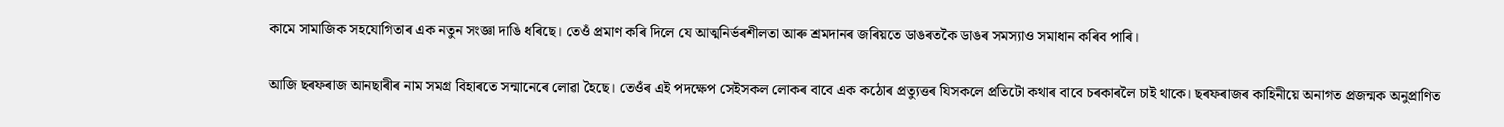কামে সামাজিক সহযোগিতাৰ এক নতুন সংজ্ঞা দাঙি ধৰিছে। তেওঁ প্ৰমাণ কৰি দিলে যে আত্মনিৰ্ভৰশীলতা আৰু শ্ৰমদানৰ জৰিয়তে ডাঙৰতকৈ ডাঙৰ সমস্যাও সমাধান কৰিব পাৰি।

আজি ছৰফৰাজ আনছাৰীৰ নাম সমগ্ৰ বিহাৰতে সন্মানেৰে লোৱা হৈছে। তেওঁৰ এই পদক্ষেপ সেইসকল লোকৰ বাবে এক কঠোৰ প্ৰত্যুত্তৰ যিসকলে প্ৰতিটো কথাৰ বাবে চৰকাৰলৈ চাই থাকে। ছৰফৰাজৰ কাহিনীয়ে অনাগত প্ৰজন্মক অনুপ্ৰাণিত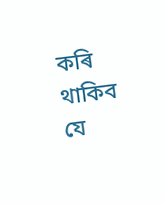কৰি থাকিব যে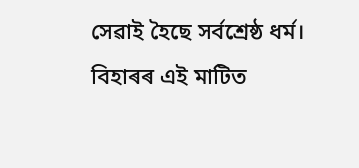সেৱাই হৈছে সৰ্বশ্ৰেষ্ঠ ধৰ্ম। বিহাৰৰ এই মাটিত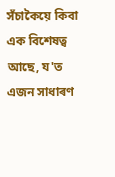সঁচাকৈয়ে কিবা এক বিশেষত্ব আছে, য'ত এজন সাধাৰণ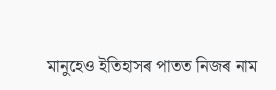মানুহেও ইতিহাসৰ পাতত নিজৰ নাম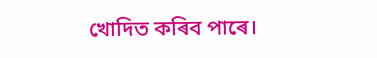খোদিত কৰিব পাৰে।